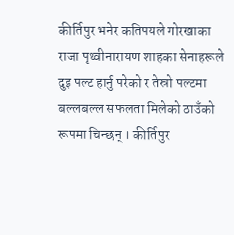कीर्तिपुर भनेर कतिपयले गोरखाका राजा पृथ्वीनारायण शाहका सेनाहरूले दुइ पल्ट हार्नु परेको र तेस्रो पल्टमा बल्लबल्ल सफलता मिलेको ठाउँको रूपमा चिन्छन् । कीर्तिपुर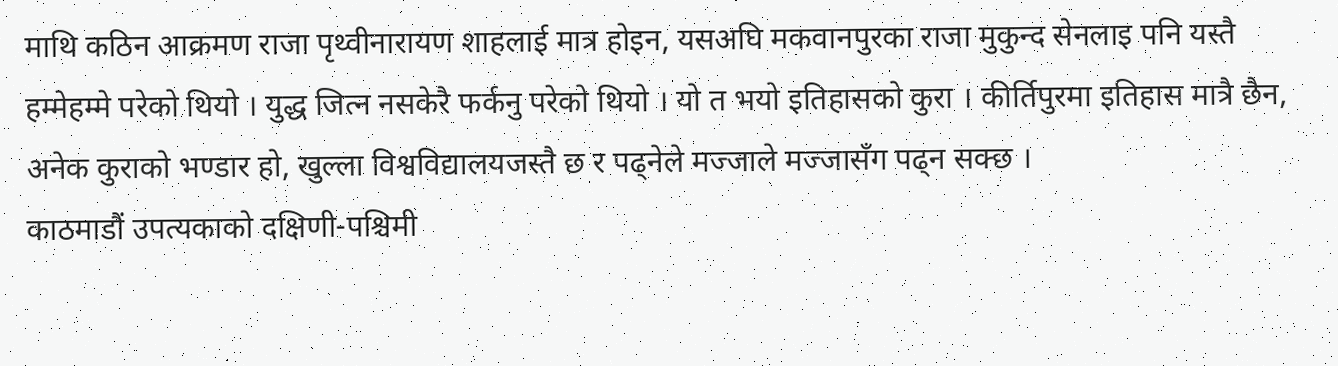माथि कठिन आक्रमण राजा पृथ्वीनारायण शाहलाई मात्र होइन, यसअघि मकवानपुरका राजा मुकुन्द सेनलाइ पनि यस्तै हम्मेहम्मे परेको थियो । युद्ध जित्न नसकेरै फर्कनु परेको थियो । यो त भयो इतिहासको कुरा । कीर्तिपुरमा इतिहास मात्रै छैन, अनेक कुराको भण्डार हो, खुल्ला विश्वविद्यालयजस्तै छ र पढ्नेले मज्जाले मज्जासँग पढ्न सक्छ ।
काठमाडौं उपत्यकाको दक्षिणी-पश्चिमी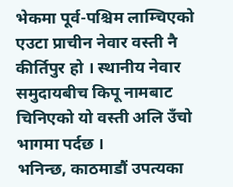भेकमा पूर्व-पश्चिम लाम्चिएको एउटा प्राचीन नेवार वस्ती नै कीर्तिपुर हो । स्थानीय नेवार समुदायबीच किपू नामबाट चिनिएको यो वस्ती अलि उँचो भागमा पर्दछ ।
भनिन्छ, काठमाडौं उपत्यका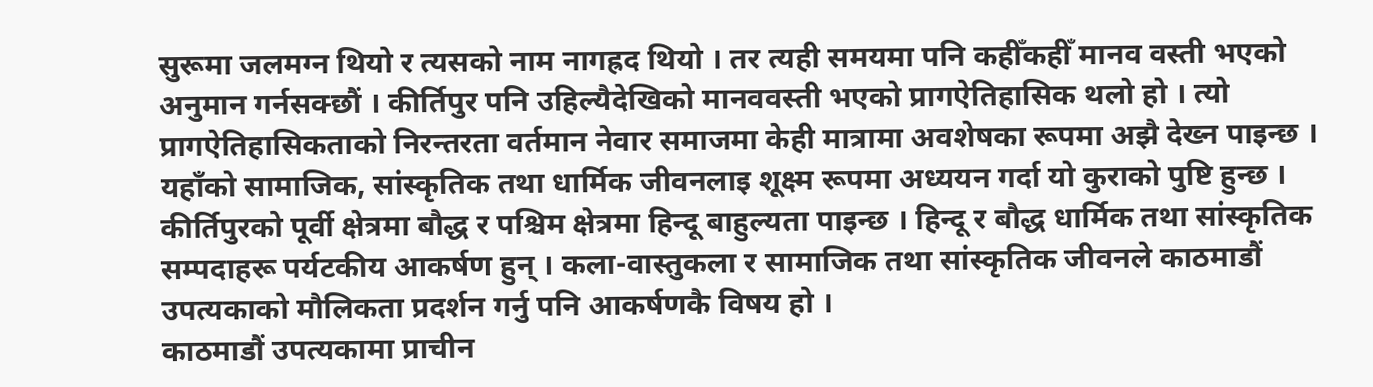सुरूमा जलमग्न थियो र त्यसको नाम नागह्रद थियो । तर त्यही समयमा पनि कहीँकहीँ मानव वस्ती भएको अनुमान गर्नसक्छौं । कीर्तिपुर पनि उहिल्यैदेखिको मानववस्ती भएको प्रागऐतिहासिक थलो हो । त्यो प्रागऐतिहासिकताको निरन्तरता वर्तमान नेवार समाजमा केही मात्रामा अवशेषका रूपमा अझै देख्न पाइन्छ । यहाँको सामाजिक, सांस्कृतिक तथा धार्मिक जीवनलाइ शूक्ष्म रूपमा अध्ययन गर्दा यो कुराको पुष्टि हुन्छ ।
कीर्तिपुरको पूर्वी क्षेत्रमा बौद्ध र पश्चिम क्षेत्रमा हिन्दू बाहुल्यता पाइन्छ । हिन्दू र बौद्ध धार्मिक तथा सांस्कृतिक सम्पदाहरू पर्यटकीय आकर्षण हुन् । कला-वास्तुकला र सामाजिक तथा सांस्कृतिक जीवनले काठमाडौं उपत्यकाको मौलिकता प्रदर्शन गर्नु पनि आकर्षणकै विषय हो ।
काठमाडौं उपत्यकामा प्राचीन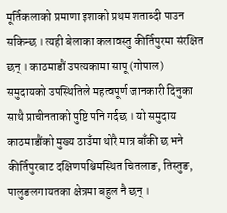मूर्तिकलाको प्रमाणा इशाको प्रथम शताब्दी पाउन सकिन्छ । त्यही बेलाका कलावस्तु कीर्तिपुरमा संरक्षित छन् । काठमाडौं उपत्यकामा सापू (गोपाल) समुदायको उपस्थितिले महत्वपूर्ण जानकारी दिनुका साथै प्राचीनताको पुष्टि पनि गर्दछ । यो समुदाय काठमाडौंको मुख्य ठाउँमा थोरै मात्र बाँकी छ भने कीर्तिपुरबाट दक्षिणपश्चिमस्थित चितलाङ, तिस्तुङ, पालुङलगायतका क्षेत्रमा बहुल नै छन् ।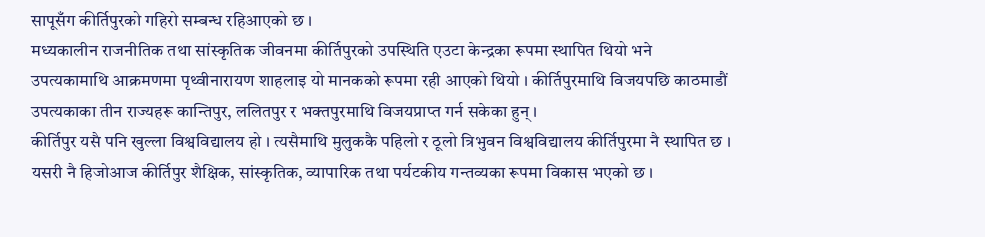सापूसँग कीर्तिपुरको गहिरो सम्बन्ध रहिआएको छ ।
मध्यकालीन राजनीतिक तथा सांस्कृतिक जीवनमा कीर्तिपुरको उपस्थिति एउटा केन्द्रका रूपमा स्थापित थियो भने उपत्यकामाथि आक्रमणमा पृथ्वीनारायण शाहलाइ यो मानकको रूपमा रही आएको थियो । कीर्तिपुरमाथि विजयपछि काठमाडौं उपत्यकाका तीन राज्यहरू कान्तिपुर, ललितपुर र भक्तपुरमाथि विजयप्राप्त गर्न सकेका हुन् ।
कीर्तिपुर यसै पनि खुल्ला विश्वविद्यालय हो । त्यसैमाथि मुलुककै पहिलो र ठूलो त्रिभुवन विश्वविद्यालय कीर्तिपुरमा नै स्थापित छ । यसरी नै हिजोआज कीर्तिपुर शैक्षिक, सांस्कृतिक, व्यापारिक तथा पर्यटकीय गन्तव्यका रूपमा विकास भएको छ ।